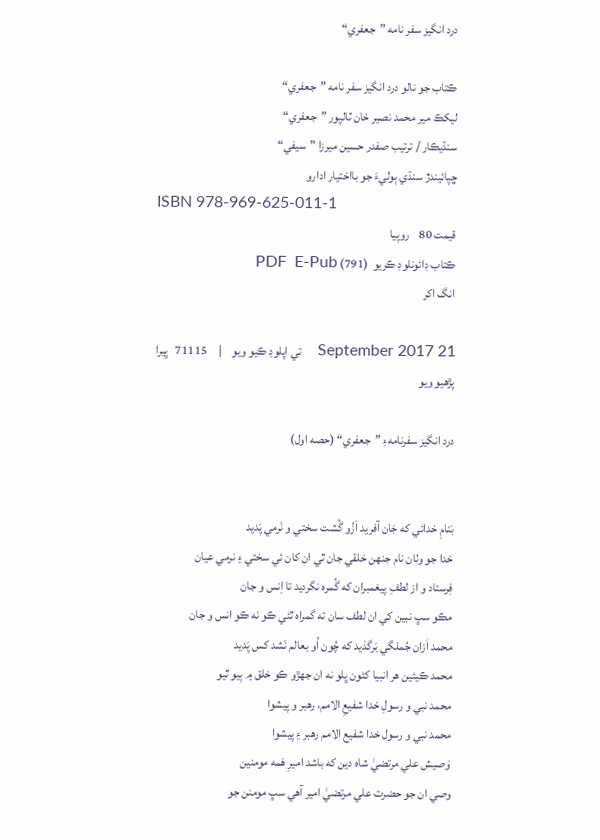درد انگيز سفر نامه ”جعفري“

ڪتاب جو نالو درد انگيز سفر نامه ”جعفري“
ليکڪ مير محمد نصير خان ٽالپور ”جعفري“
سنڌيڪار / ترتيب صفدر حسين ميرزا ”سيفي“
ڇپائيندڙ سنڌي ٻوليءَ جو بااختيار ادارو
ISBN 978-969-625-011-1
قيمت 80    روپيا
ڪتاب ڊائونلوڊ ڪريو  (791) PDF  E-Pub
انگ اکر

21 September 2017    تي اپلوڊ ڪيو ويو    |     71115   ڀيرا پڙهيو ويو

درد انگيز سفرنامهءِ ”جعفري“ (حصه اول)


بَنامِ خدائي که جَان آفريد اَزُو گُشت سختي و نَرمي پَديد
خدا جو وٺان نام جنهن خلقي جان ٿي ان کان ئي سختي ۽ نرمي عيان
فِرستاد و از لطفِ پيغمبران که گُمره نگرديد تا اِنس و جان
مڪو سڀ نبين کي ان لطف سان ته گمراه ٿئي ڪو نه ڪو انس و جان
محمد اَزان جُملگي بَرگذيد که چُون اُو بعالم نَشد کس پَديد
محمد ڪيئين هر انبيا کئون ڀلو نه ان جهڙو ڪو خلق ۾ ٻيو ٿيو
محمد نبي و رسولِ خدا شفيعِ الامم، رهبر و پيشوا
محمد نبي و رسول خدا شفيع الامم رهبر ۽ پيشوا
وَصيش علي مرتضيٰ شاه دين که باشد اميرِ هَمه مومنين
وصي ان جو حضرت علي مرتضيٰ امير آهي سڀ مومنن جو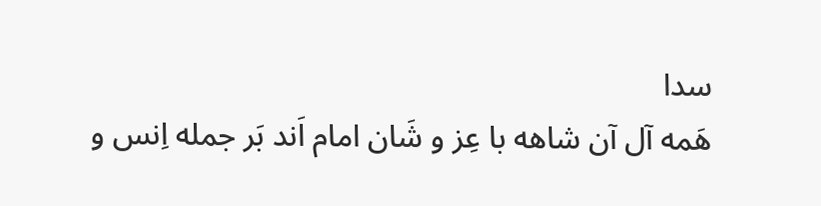سدا
هَمه آل آن شاهه با عِز و شَان امام اَند بَر جمله اِنس و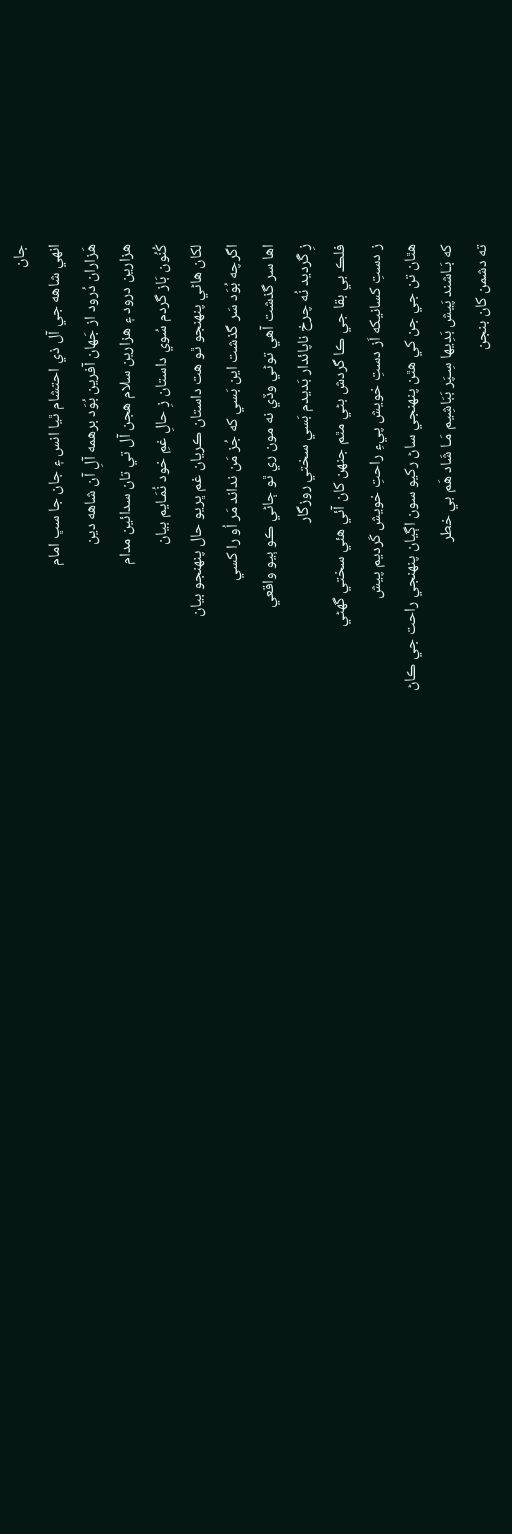جان
انهي شاهه جي آل ذي احتشام ٿيا انس ۽ جان جا سڀ امام
هَزاران دُرود از جَهان آفرين بُوَد برهمه آلِ آن شاهه دين
هزارين درود ۽ هزارين سلام هجن آل تي تان سدائين مدام
کُنُون بَاز گردم سُوي داستان زِ حالِ غمِ خود نُمَـايم بيان
لکان هاڻي پنهنجو ٿو هت داستان ڪريان غم ڀريو حال پنهنجو بيان
اگرچه بُوَد سَر گذشت اين بَسي که جُز مَن نداند مَر اُو را کسي
اها سر گذشت آهي توڻي وڏي نه مون ري ٿو ڄاڻي ڪو ٻيو واقعي
زِ گَرديد نُه چرخ ناپائدار بَديدم بَسي سختي روزگار
فلڪ بي بقا جي ڪا گردش بڻي مٿم جنهن کان آئي هئي سختي گهڻي
ز دستِ کسانيکه اَز دستِ خويش پيءِ راحتِ خويش کَرديم پيش
هٿان تن جي جن کي هٿن پنهنجي ساڻ رکيو سون اڳيان پنهنجي راحت جي ڪاڻ
که بَـاشند پَيش بَدِيها سِـپَر بَبَاشِيم مَـا شَاد هَم بي خطر
ته دشمن کان بنجن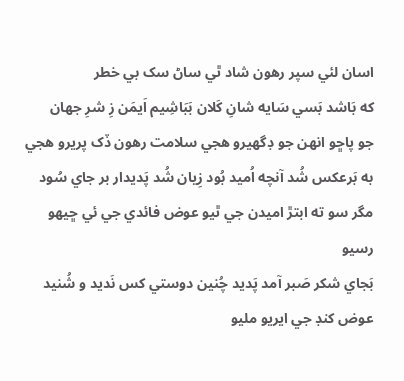اسان لئي سپر رهون شاد ٿي ساڻ سک بي خطر
که بَاشد بَسي سَايه شانِ کَلان بَبَاشِيم اَيمَن زِ شرِ جهان
جو پاڇو انهن جو ڊگهيرو هجي سلامت رهون ڏک پريرو هجي
به بَرعکس شُد آنچه اُميد بُود زِيان شُد پَديدار بر جاي سُود
مگر سو ته ابتڙ اميدن جي ٿيو عوض فائدي جي ئي ڇيهو رسيو
بَجاي شکر صَبر آمد پَديد چُنين دوستي کس نَديد و شُنيد
عوض کنڊ جي ايريو مليو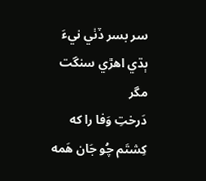سر بسر ڏٺي نيءَ ٻڌي اهڙي سنگت مگر
دَرختِ وَفا را که کِشتَم چُو جَان هَمه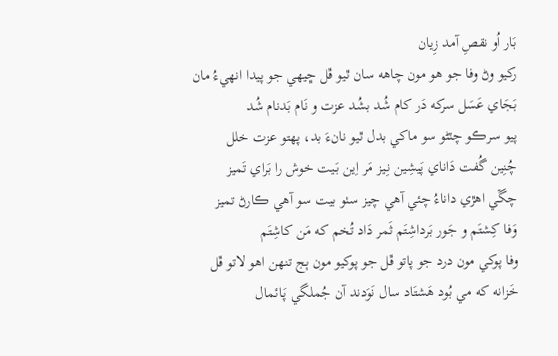بَار اُو نقصِ آمد زِيان
رکيو وڻ وفا جو هو مون چاهه سان ٿيو ڦل ڇيهي جو پيدا انهيءُ مان
بَجَاي عَسَل سرکه دَر کام شُد بشُد عزت و نَام بَدنام شُد
پيو سرڪو چٽڻو سو ماکي بدل ٿيو نانءَ بد، پهتو عزت خلل
چُنِين گُفت دَاناي پَيشِين نِـيز مَر اِين بَـيت خوش را بَراي تَميز
چڱي اهڙي داناءُ چئي آهي چيز سٺو بيت سو آهي ڪارڻ تميز
وَفا کِشتَم و جَور بَرداشِتَم ثَمر دَاد تُخم که مَن کاشِتَم
وفا پوکي مون درد جو پاتو ڦل جو پوکيو مون ٻج تنهن اهو لاتو ڦل
خَزانه که مي بُود هَشتَاد سال نَوَدند آن جُملگي پَـائمال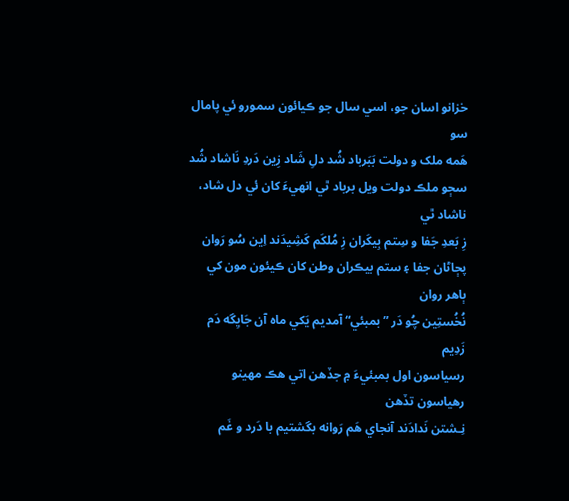خزانو اسان جو، اسي سال جو ڪيائون سمورو ئي پامال سو
هَمه ملک و دولت بَبَرباد شُد دلِ شَاد زِين دَردِ نَاشاد شُد
سڄو ملڪ دولت ويل برباد ٿي انهيءَ کان ئي دل شاد، ناشاد ٿي
زِ بَعدِ جَفا و سِتم بِيکَران زِ مُلکَم کَشِيدَند اِين سُو رَوان
پڄاڻان جفا ۽ ستم بيڪران وطن کان ڪيئون مون کي ٻاهر روان
نُخُستِين چُو دَر ”بمبئي“ آمديم يَکي ماه آن جَايِگه دَم زَدِيم
رسياسون اول بمبئيءَ ۾ جڏهن اتي هڪ مهينو رهياسون تڏهن
نِـشتن نَدادَند آنجاي هَم رَوانه بگشتيم با دَرد و غَم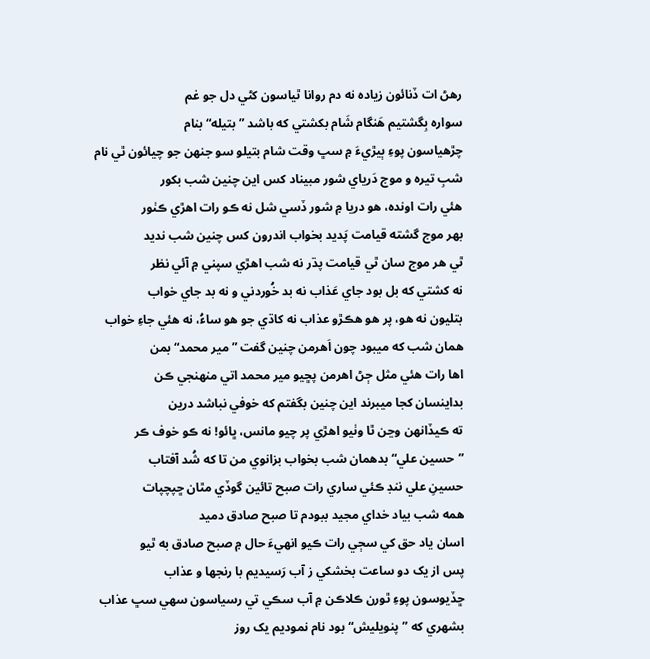رهڻ ات ڏنائون زياده نه دم روانا ٿياسون کڻي دل جو غم
سواره بِگشتيم هَنگام شَام بکشتي که باشد ”بتيله“ بنام
چڙهياسون پوءِ ٻيڙيءَ ۾ سڀ وقت شام بتيلو سو جنهن جو چيائون ٿي نام
شبِ تيره و موج دَرياي شور مبيناد کس اين چنين شب بکور
هئي رات اونده، هو دريا ۾ شور ڏسي شل نه ڪو رات اهڙي ڪٺور
بهر موج گشته قيامت پَديد بخواب اندرون کس چنين شب نديد
ٿي هر موج سان ٿي قيامت پڌر نه شب اهڙي سپني ۾ آئي نظر
نه کشتي که بل بود جاي عَذاب نه بد خُوردني و نه بد جاي خواب
بتليون نه هو، پر هو هڪڙو عذاب نه کاڌي جو هو ساءُ، نه هئي جاءِ خواب
همان شب که ميبود چون اَهرمن چنين گفت ”مير محمد“ بمن
اها رات هئي مثل ڄڻ اهرمن پڇيو مير محمد اتي منهنجي ڪن
بداينسان کجا ميبرند اين چنين بگفتم که خوفي نباشد درين
ته ڪيڏانهن وڃن ٿا وٺيو اهڙي پر چيو مانس، ڀائو! نه ڪو خوف ڪر
”حسين علي“ بدهمان شب بخواب بزانوي من تا که شُد آفتاب
حسينِ علي ننڊ ڪئي ساري رات صبح تائين گوڏي مٿان ڇپچپات
همه شب بياد خداي مجيد ببودم تا صبح صادق دميد
اسان ياد حق کي سڄي رات ڪيو انهيءَ حال ۾ صبح صادق به ٿيو
پس از يک دو ساعت بخشکي ز آب رَسيديم با رنجها و عذاب
ڇڏيوسون پوءِ ٿورن ڪلاڪن ۾ آب سڪي تي رسياسون سهي سڀ عذاب
بشهري که ”پنويليش“ بود نام نموديم يک روز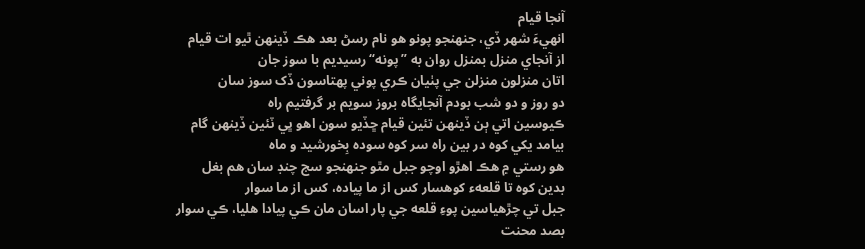آنجا قيام
انهيءَ شهر ڏي، جنهنجو پونو هو نام رسڻ بعد هڪ ڏينهن ٿيو ات قيام
از آنجاي منزل بمنزل روان به ”پونه“ رسيديم با سوز جان
اتان منزلون منزلن جي پٺيان ڪري پوني پهتاسون ڏک سوز سان
دو روز و دو شب بودم آنجايگاه بروز سويم بر گرفتيم راه
ڪيوسين اتي ٻن ڏينهن تئين قيام ڇڏيو سون اهو ڀي ٽئين ڏينهن گام
بيامد يکي کوه در بين راه سر کوه سوده بِخورشيد و ماه
هو رستي ۾ هڪ اهڙو اوچو جبل مٿو جنهنجو سج چنڊ سان هم بغل
بدين کوه تا قلعهء کوهسار کس از ما پياده، کس از ما سوار
جبل تي چڙهياسين پوءِ قلعه جي پار اسان مان ڪي پيادا هليا، ڪي سوار
بصد محنت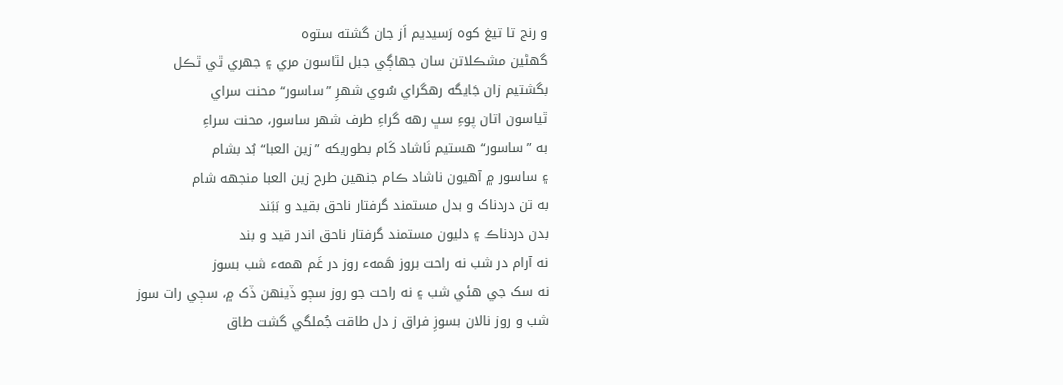و رنج تا تيغ کوه رَسيديم اَز جان گشته ستوه
گهڻين مشڪلاتن سان جهاڳي جبل لٿاسون مري ۽ جهري ٿي ٿڪل
بگشتيم زان جَايگه رهگراي سُوي شهرِ ”ساسور“ محنت سراي
ٿياسون اتان پوءِ سڀ رهه گراءِ طرف شهر ساسور، محنت سراءِ
به ”ساسور“ هستيم نَاشاد کَام بطوريکه ”زين العبا“ بُد بشام
۽ ساسور ۾ آهيون ناشاد ڪام جنهين طرح زين العبا منجهه شام
به تن دردناک و بدل مستمند گرفتار ناحق بقيد و بَبَند
بدن دردناڪ ۽ دليون مستمند گرفتار ناحق اندر قيد و بند
نه آرام در شب نه راحت بروز هَمهء روز در غَم همهء شب بسوز
نه سک جي هئي شب ۽ نه راحت جو روز سڄو ڏينهن ڏک ۾، سڄي رات سوز
شب و روز نالان بسوزِ فراق ز دل طاقت جُملگي گشت طاق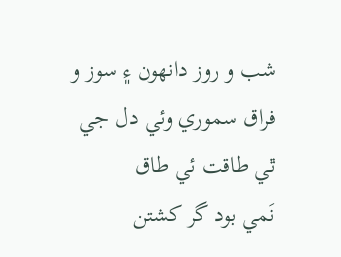شب و روز دانهون ۽ سوز و فراق سموري وئي دل جي ٿي طاقت ئي طاق
نَمي بود گر کشتن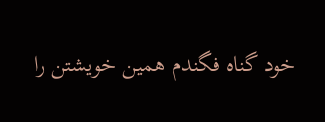خود گناه فگندم همين خويشتن را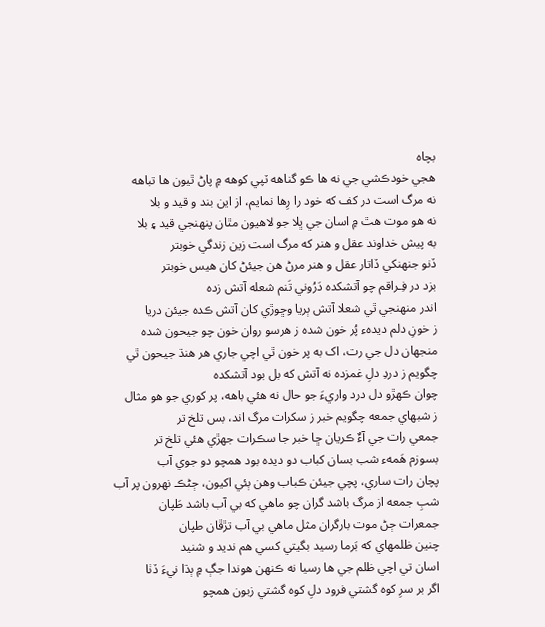بچاه
هجي خودڪشي جي نه ها ڪو گناهه ٽپي کوهه ۾ پاڻ ٿيون ها تباهه
نه مرگ است در کف که خود را رِها نمايم، از اين بند و قيد و بلا
نه هو موت هٿ ۾ اسان جي ڀلا جو لاهيون مٿان پنهنجي قيد ۽ بلا
به پيش خداوند عقل و هنر که مرگ است زين زندگي خوبتر
ڏنو جنهنکي ڏاتار عقل و هنر مرڻ هن جيئڻ کان هيس خوبتر
بزد در فِـراقم چو آتشکده دَرُوني تَنم شعله آتش زده
اندر منهنجي ٿي شعلا آتش ٻريا وڇوڙي کان آتش ڪده جيئن دريا
ز خونِ دلم ديدهء پُر خون شده ز هرسو روان خون چو جيحون شده
منجهان دل جي رت، اک به پر خون ٿي اچي جاري هر هنڌ جيحون ٿي
چگويم ز دردِ دلِ غمزده نه آتش که بل بود آتشکده
چوان ڪهڙو دل درد واريءَ جو حال نه هئي باهه، پر کوري جو هو مثال
ز شبهاي جمعه چگويم خبر ز سکرات مرگ اند، بس تلخ تر
جمعي رات جي آءٌ ڪريان ڇا خبر جا سڪرات جهڙي هئي تلخ تر
بسوزم هَمهء شب بسان کباب دو ديده بود همچو دو جوي آب
پچان رات ساري، پچي جيئن ڪباب وهن ٻئي اکيون، ڄڻڪ نهرون پر آب
شبِ جمعه از مرگ باشد گران چو ماهي که بي آب باشد طَپان
جمعرات ڄڻ موت بارگران مثل ماهي بي آب تڙڦان طپان
چنين ظلمهاي که بَرما رسيد بگيتي کسي هم نديد و شنيد
اسان تي اچي ظلم جي ها رسيا نه ڪنهن هوندا جڳ ۾ ٻڌا نيءَ ڏٺا
اگر بر سرِ کوه گشتي فرود دلِ کوه گشتي زبون همچو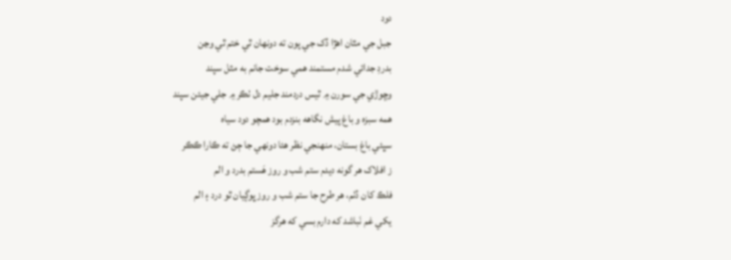دود
جبل جي مٿان اهڙا ڏک جي پون ته دونهان ٿي ختم ٿي وڃن
بدردِ جدائي شدم مستمند همي سوخت جانم به مثل سپند
وڇوڙي جي سورن ۾ ٿيس دردمند جليم دل ٺڪر ۾ جلي جيئن سپند
همه سبزه و باغ پيش نگاهه بنزدم بود همچو دود سياه
سڀئي باغ بستان، منهنجي نظر هئا دونهي جا ڄڻ ته ڪارا ڪڪر
ز افلاک هر گونه ديدم ستم شب و روز هَستم بدرد و الم
فلڪ کان ڏٺم، هر طرح جا ستم شب و روز ڀوڳيان ٿو درد ۽ الم
يکي غم نَباشد که دارم بسي که هرگز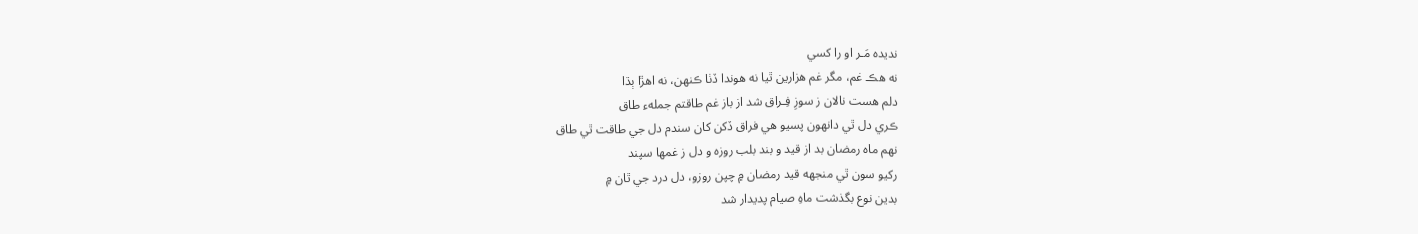نديده مَـر او را کسي
نه هڪ غم، مگر غم هزارين ٿيا نه هوندا ڏٺا ڪنهن، نه اهڙا ٻڌا
دلم هست نالان ز سوزِ فِـراق شد از باز غم طاقتم جملهء طاق
ڪري دل ٿي دانهون پسيو هي فراق ڏکن کان سندم دل جي طاقت ٿي طاق
نهم ماه رمضان بد از قيد و بند بلب روزه و دل ز غمها سپند
رکيو سون ٿي منجهه قيد رمضان ۾ چپن روزو، دل درد جي ٿان ۾
بدين نوع بگذشت ماهِ صيام پديدار شد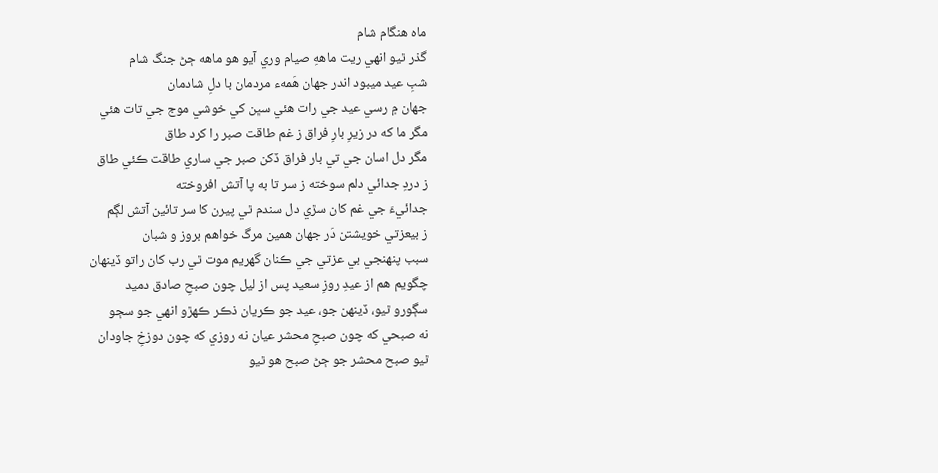ماه هنگام شام
گذر ٿيو انهي ريت ماههِ صيام وري آيو هو ماهه ڄڻ جنگ شام
شبِ عيد ميبود اندر جهان هَمهء مردمان با دلِ شادمان
جهان ۾ رسي عيد جي رات هئي سڀن کي خوشي موج جي تات هئي
مگر ما که در زيرِ بارِ فراق ز غم طاقت صبر را کرد طاق
مگر دل اسان جي تي بار فراق ڏکن صبر جي ساري طاقت ڪئي طاق
ز دردِ جدائي دلم سوخته ز سر تا به پا آتش افروخته
جدائيءَ جي غم کان سڙي دل سندم ٿي پيرن کا سر تائين آتش لڳم
ز بيعزتي خويشتن دَر جهان همين مرگ خواهم بروز و شبان
سبب پنهنجي بي عزتي جي ڪنان گهريم موت ٿي رب کان راتو ڏينهان
چگويم هم از عيدِ روزِ سعيد پس از ليل چون صبحِ صادق دميد
سڳورو ٿيو، ڏينهن جو، عيد جو ڪريان ذڪر ڪهڙو انهي جو سڄو
نه صبحي که چون صبحِ محشر عيان نه روزي که چون دوزخِ جاودان
ٿيو صبح محشر جو ڄڻ صبح هو ٿيو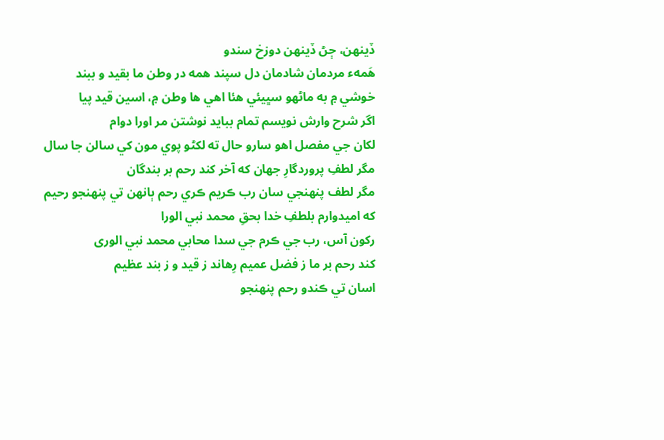ڏينهن، ڄڻ ڏينهن دوزخ سندو
هَمهء مردمان شادمان دل سپند همه در وطن ما بقيد و ببند
خوشي ۾ به ماڻهو سڀيئي هئا اهي ها وطن ۾، اسين قيد پيا
اگر شرح وارش نويسم تمام ببايد نوشتن مر اورا دوام
لکان جي مفصل اهو سارو حال ته لکڻو پوي مون کي سالن جا سال
مگر لطفِ پروردگارِ جهان که آخر کند رحم بر بندگان
مگر لطف پنهنجي سان رب ڪريم ڪري رحم ٻانهن تي پنهنجو رحيم
که اميدوارم بلطفِ خدا بحقِ محمد نبي الورا
رکون آس، رب جي ڪرم جي سدا محابي محمد نبي الورى
کند رحم بر ما ز فضل عميم رِهاند ز قيد و ز بند عظيم
اسان تي ڪندو رحم پنهنجو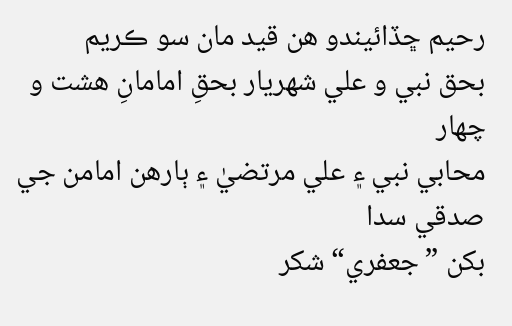رحيم ڇڏائيندو هن قيد مان سو ڪريم
بحق نبي و علي شهريار بحقِ امامانِ هشت و چهار
محابي نبي ۽ علي مرتضيٰ ۽ ٻارهن امامن جي صدقي سدا
بکن ”جعفري“ شکر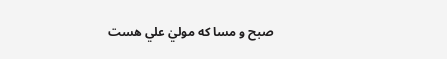صبح و مسا که موليٰ علي هست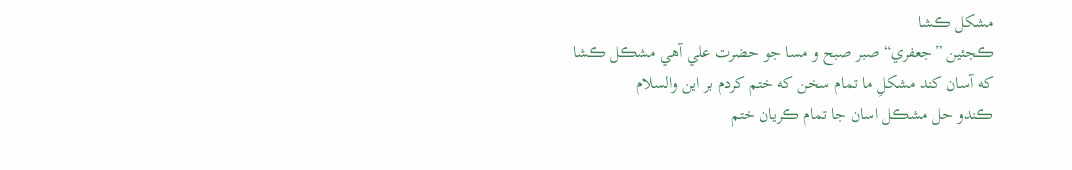مشکل ڪشا
ڪجئين ”جعفري“ صبر صبح و مسا جو حضرت علي آهي مشڪل ڪشا
که آسان کند مشکلِ ما تمام سخن که ختم کردم بر اين والسلام
ڪندو حل مشڪل اسان جا تمام ڪريان ختم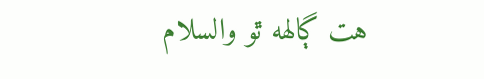هت ڳالهه ٿو والسلام